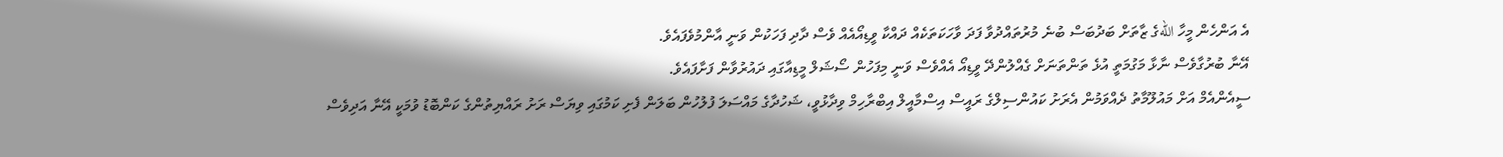އެ އަންހެން މީހާ اللهގެ ޒާތަށް ބަދުބަސް ބުނެ މުރުތައްދުވާ ފަދަ ވާހަކަތަކެއް ދައްކާ ވީޑިއޯއެއް ވެސް ދާދި ފަހަކުން ވަނީ އާންމުވެފައެވެ.
އޭނާ ބުރުގާވެސް ނާޅާ މަގުމަތީ އުޅެ ތަންތަނަށް ގެއްލުންދޭ ވީޑިއޯ އެއްވެސް ވަނީ މިފަހުން ސޯޝަލް މީޑިއާގައި ދައުރުވާން ފަށާފައެވެ.
ސީއެންއެމް އަށް މައުލޫމާތު ދެއްވަމުން އެރަށު ކައުންސިލްގެ ރައީސް އިސްމާއީލް އިބްރާހިމް ވިދާޅުވީ، ޝަހުދާގެ މައްސަލަ ފުލުހުން ބަލަން ފެށި ކަމުގައި ވިޔަސް ރަށު ރައްޔިތުންގެ ކަންބޮޑު ވުމަކީ އޭނާ އަދިވެސް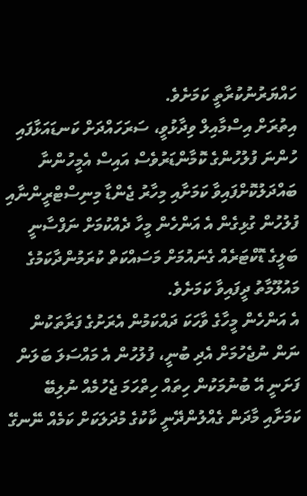ހައްޔަރުނުކުރާތީ ކަމަށެވެ.
އިތުރަށް އިސްމާއިލް ވިދާޅުވީ، ސަރަހައްދަށް ކަނޑައަޅާފައި ހުންނަ ފުލުހުންގެ ކޮމާންޑަރުވެސް އައިސް އެމީހުންނާ ބައްދަލުކޮށްފައިވާ ކަމަށާއި މިހާރު ޖެންޑާ މިނިސްޓްރީންނާއި ފުލުހުން ގުޅިގެން އެ އަންހެން މީހާ ދެއްކުމަށް ނަފްސާނީ ބަލީގެ ޑޮކްޓަރެއް ގެނައުމަށް މަސައްކަތް ކުރަމުންދާކަމުގެ މައުލޫމާތު ދީފައިވާ ކަމަށެވެ.
އެ އަންހެން މީހާގެ ވާހަކަ ދައްކަމުން އެރަށުގެ ފަރާތަކުން ނަން ނުޖެހުމަށް އެދި ބުނީ، ފުލުހުން އެ މައްސަލަ ބަލަން ފަށަނީ އޭ ބުނުމަކުން ހިތައް ހިތްހަމަ ޖެހުމެއް ނުލިބޭ ކަމަށާއި މާދަން ގެއްލުންދޭނީ ކާކުގެ މުދަލަކަށް ކަމެއް ނޭނގޭ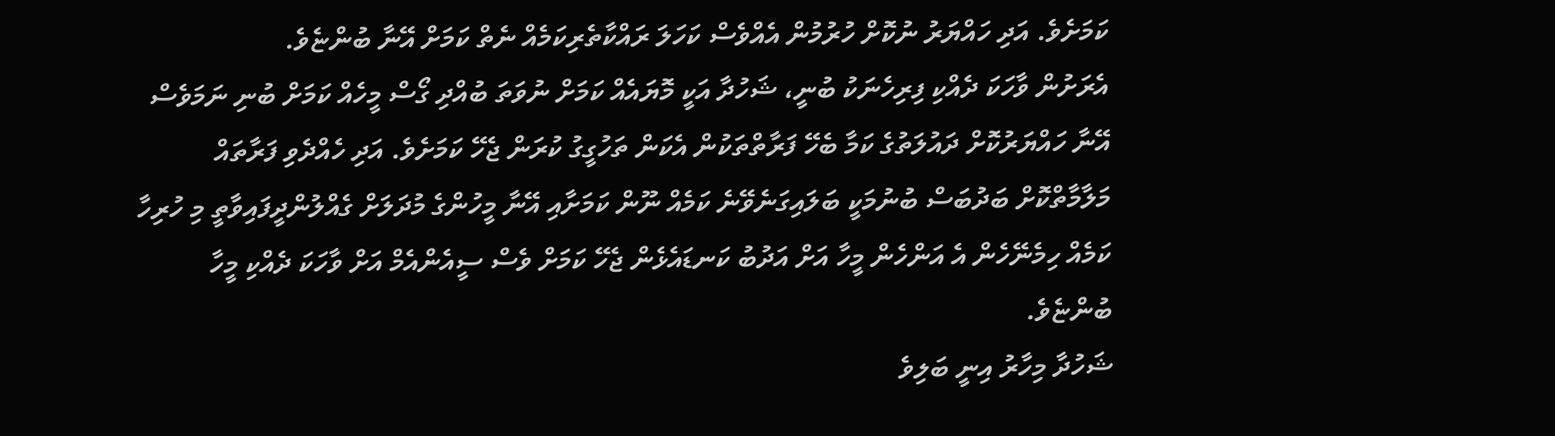ކަމަށެވެ. އަދި ހައްޔަރު ނުކޮށް ހުރުމުން އެއްވެސް ކަހަލަ ރައްކާތެރިކަމެއް ނެތް ކަމަށް އޭނާ ބުންޏެވެ.
އެރަށުން ވާހަކަ ދެއްކި ފިރިހެނަކު ބުނީ، ޝަހުދާ އަކީ މޮޔައެއް ކަމަށް ނުވަތަ ބުއްދި ގޯސް މީހެއް ކަމަށް ބުނި ނަމަވެސް އޭނާ ހައްޔަރުކޮށް ދައުލަތުގެ ކަމާ ބެހޭ ފަރާތްތަކުން އެކަން ތަހުގީގު ކުރަން ޖެހޭ ކަމަށެވެ. އަދި ހެއްދެވި ފަރާތައް މަލާމާތްކޮށް ބަދުބަސް ބުނުމަކީ ބަލައިގަނެވޭނެ ކަމެއް ނޫން ކަމަށާއި އޭނާ މީހުންގެ މުދަލަށް ގެއްލުންދީފައިވާތީ މި ހުރިހާ ކަމެއް ހިމެނޭހެން އެ އަންހެން މީހާ އަށް އަދުބު ކަނޑައެޅެން ޖެހޭ ކަމަށް ވެސް ސީއެންއެމް އަށް ވާހަކަ ދެއްކި މީހާ ބުންޏެވެ.
ޝަހުދާ މިހާރު އިނީ ބަލިވެ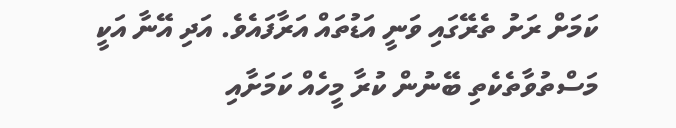ކަމަށް ރަށު ތެރޭގައި ވަނީ އަޑުތައް އަރާފައެވެ. އަދި އޭނާ އަކީ މަސްތުވާތެކެތި ބޭނުން ކުރާ މީހެއް ކަމަށާއި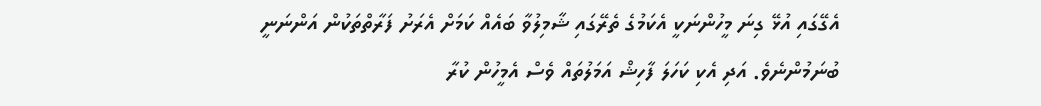އެގޭގައި އުޅޭ ގިނަ މީހުންނަކީ އެކަމުގެ ތެރޭގައި ޝާމިލުވާ ބައެއް ކަމަށް އެރަށު ފަރާތްތަކުން އަންނަނީ ބުނަމުންނެވެ. އަދި އެކި ކަހަލަ ފާހިޝް އަމަލުތައް ވެސް އެމީހުން ކުރާ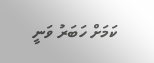ކަމަށް ހަބަރު ވަނީ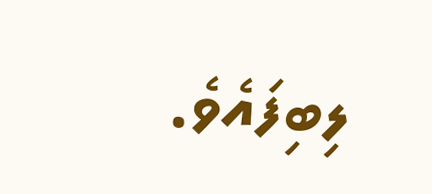ލިބިފައެވެ.